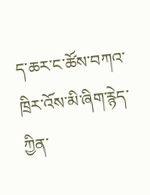ད་ཆར་ང་ཚོས་བཀའ་ཁྲིར་འོས་མི་ཞིག་རྙེད་ཀྱིན་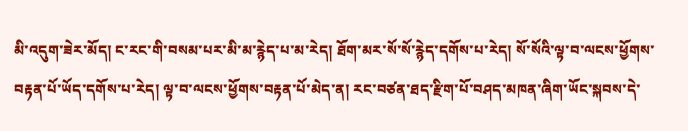མི་འདུག་ཟེར་མོད། ང་རང་གི་བསམ་པར་མི་མ་རྙེད་པ་མ་རེད། ཐོག་མར་སོ་སོ་རྙེད་དགོས་པ་རེད། སོ་སོའི་ལྟ་བ་ལངས་ཕྱོགས་བརྟན་པོ་ཡོད་དགོས་པ་རེད། ལྟ་བ་ལངས་ཕྱོགས་བརྟན་པོ་མེད་ན། རང་བཙན་ཐད་རྫིག་པོ་བཤད་མཁན་ཞིག་ཡོང་སྐབས་དེ་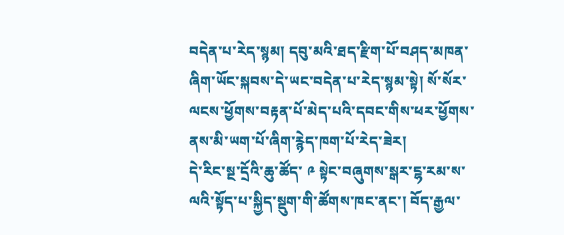བདེན་པ་རེད་སྙམ། དབུ་མའི་ཐད་རྫིག་པོ་བཤད་མཁན་ཞིག་ཡོང་སྐབས་དེ་ཡང་བདེན་པ་རེད་སྙམ་སྟེ། སོ་སོར་ལངས་ཕྱོགས་བརྟན་པོ་མེད་པའི་དབང་གིས་ཕར་ཕྱོགས་ནས་མི་ཡག་པོ་ཞིག་རྙེད་ཁག་པོ་རེད་ཟེར།
དེ་རིང་སྔ་དྲོའི་ཆུ་ཚོད་ ༩ སྟེང་བཞུགས་སྒར་ངྷ་རམ་ས་ལའི་སྟོད་པ་སྐྱིད་སྡུག་གི་ཚོགས་ཁང་ནང་། བོད་རྒྱལ་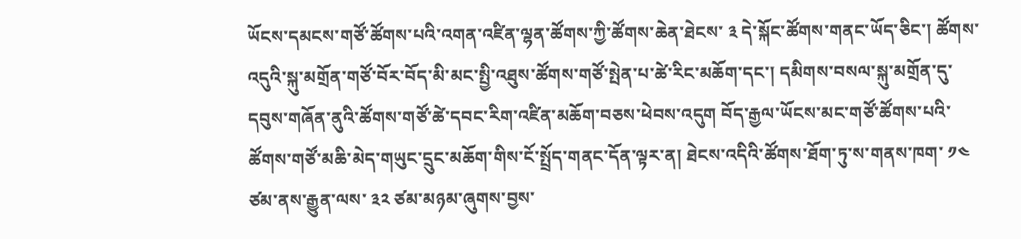ཡོངས་དམངས་གཙོ་ཚོགས་པའི་འགན་འཛིན་ལྷན་ཚོགས་ཀྱི་ཚོགས་ཆེན་ཐེངས་ ༣ དེ་སྐོང་ཚོགས་གནང་ཡོད་ཅིང་། ཚོགས་འདུའི་སྐུ་མགྲོན་གཙོ་བོར་བོད་མི་མང་སྤྱི་འཐུས་ཚོགས་གཙོ་སྤེན་པ་ཚེ་རིང་མཆོག་དང་། དམིགས་བསལ་སྐུ་མགྲོན་དུ་དབུས་གཞོན་ནུའི་ཚོགས་གཙོ་ཚེ་དབང་རིག་འཛིན་མཆོག་བཅས་ཕེབས་འདུག བོད་རྒྱལ་ཡོངས་མང་གཙོ་ཚོགས་པའི་ཚོགས་གཙོ་མཆི་མེད་གཡུང་དྲུང་མཆོག་གིས་ངོ་སྤྲོད་གནང་དོན་ལྟར་ན། ཐེངས་འདིའི་ཚོགས་ཐོག་ཏུ་ས་གནས་ཁག་ ༡༤ ཙམ་ནས་རྒྱུན་ལས་ ༣༢ ཙམ་མཉམ་ཞུགས་བྱས་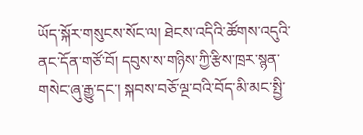ཡོད་སྐོར་གསུངས་སོང་ལ། ཐེངས་འདིའི་ཚོགས་འདུའི་ནང་དོན་གཙོ་བོ། དབུས་ས་གཉིས་ཀྱི་རྩིས་ཁྲར་སྙན་གསེང་ཞུ་རྒྱུ་དང་། སྐབས་བཅོ་ལྔ་བའི་བོད་མི་མང་སྤྱི་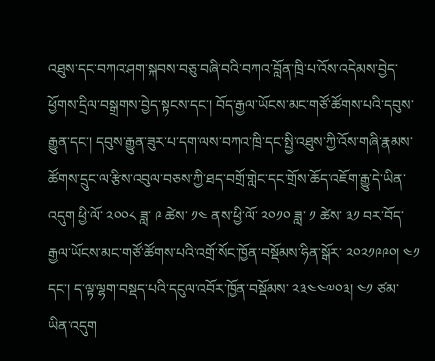འཐུས་དང་བཀའ་ཤག་སྐབས་བཅུ་བཞི་བའི་བཀའ་བློན་ཁྲི་པ་འོས་འདེམས་བྱེད་ཕྱོགས་དྲིལ་བསྒྲགས་བྱེད་སྟངས་དང་། བོད་རྒྱལ་ཡོངས་མང་གཙོ་ཚོགས་པའི་དབུས་རྒྱུན་དང་། དབུས་རྒྱུན་ཟུར་པ་དག་ལས་བཀའ་ཁྲི་དང་སྤྱི་འཐུས་ཀྱི་འོས་གཞི་རྣམས་ཚོགས་དྲུང་ལ་རྩིས་འབུལ་བཅས་ཀྱི་ཐད་བགྲོ་གླེང་དང་གྲོས་ཆོད་འཇོག་རྒྱུ་དེ་ཡིན་འདུག ཕྱི་ལོ་ ༢༠༠༨ ཟླ་ ༩ ཚེས་ ༡༤ ནས་ཕྱི་ལོ་ ༢༠༡༠ ཟླ་ ༡ ཚེས་ ༣༡ བར་བོད་རྒྱལ་ཡོངས་མང་གཙོ་ཚོགས་པའི་འགྲོ་སོང་ཁྱོན་བསྡོམས་ཧིན་སྒོར་ ༢༠༢༡༩༩༠། ༤༡ དང་། ད་ལྟ་ལྷག་བསྡད་པའི་དངུལ་འབོར་ཁྱོན་བསྡོམས་ ༢༣༤༤༧༠༣། ༤༡ ཙམ་ཡིན་འདུག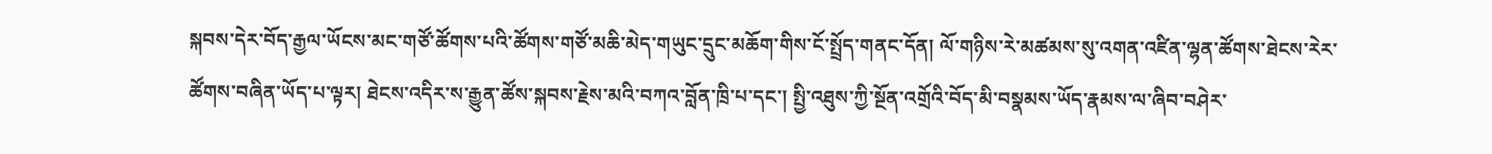སྐབས་དེར་བོད་རྒྱལ་ཡོངས་མང་གཙོ་ཚོགས་པའི་ཚོགས་གཙོ་མཆི་མེད་གཡུང་དྲུང་མཆོག་གིས་ངོ་སྤྲོད་གནང་དོན། ལོ་གཉིས་རེ་མཚམས་སུ་འགན་འཛིན་ལྷན་ཚོགས་ཐེངས་རེར་ཚོགས་བཞིན་ཡོད་པ་ལྟར། ཐེངས་འདིར་ས་རྒྱུན་ཚོས་སྐབས་རྗེས་མའི་བཀའ་བློན་ཁྲི་པ་དང་། སྤྱི་འཐུས་ཀྱི་སྔོན་འགྲོའི་བོད་མི་བསྣམས་ཡོད་རྣམས་ལ་ཞིབ་བཤེར་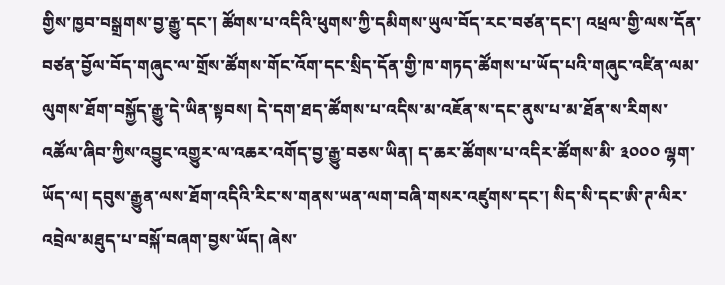གྱིས་ཁྱབ་བསྒྲགས་བྱ་རྒྱུ་དང་། ཚོགས་པ་འདིའི་ཕུགས་ཀྱི་དམིགས་ཡུལ་བོད་རང་བཙན་དང་། འཕྲལ་གྱི་ལས་དོན་བཙན་བྱོལ་བོད་གཞུང་ལ་གྲོས་ཚོགས་གོང་འོག་དང་སྲིད་དོན་གྱི་ཁ་གཏད་ཚོགས་པ་ཡོད་པའི་གཞུང་འཛིན་ལམ་ལུགས་ཐོག་བསྐྱོད་རྒྱུ་དེ་ཡིན་སྟབས། དེ་དག་ཐད་ཚོགས་པ་འདིས་མ་འཇོན་ས་དང་ནུས་པ་མ་ཐོན་ས་རིགས་འཚོལ་ཞིབ་ཀྱིས་འབྱུང་འགྱུར་ལ་འཆར་འགོད་བྱ་རྒྱུ་བཅས་ཡིན། ད་ཆར་ཚོགས་པ་འདིར་ཚོགས་མི་ ༣༠༠༠ ལྷག་ཡོད་ལ། དབུས་རྒྱུན་ལས་ཐོག་འདིའི་རིང་ས་གནས་ཡན་ལག་བཞི་གསར་འཛུགས་དང་། སིད་སི་དང་ཨི་ཊ་ལིར་འབྲེལ་མཐུད་པ་བསྐོ་བཞག་བྱས་ཡོད། ཞེས་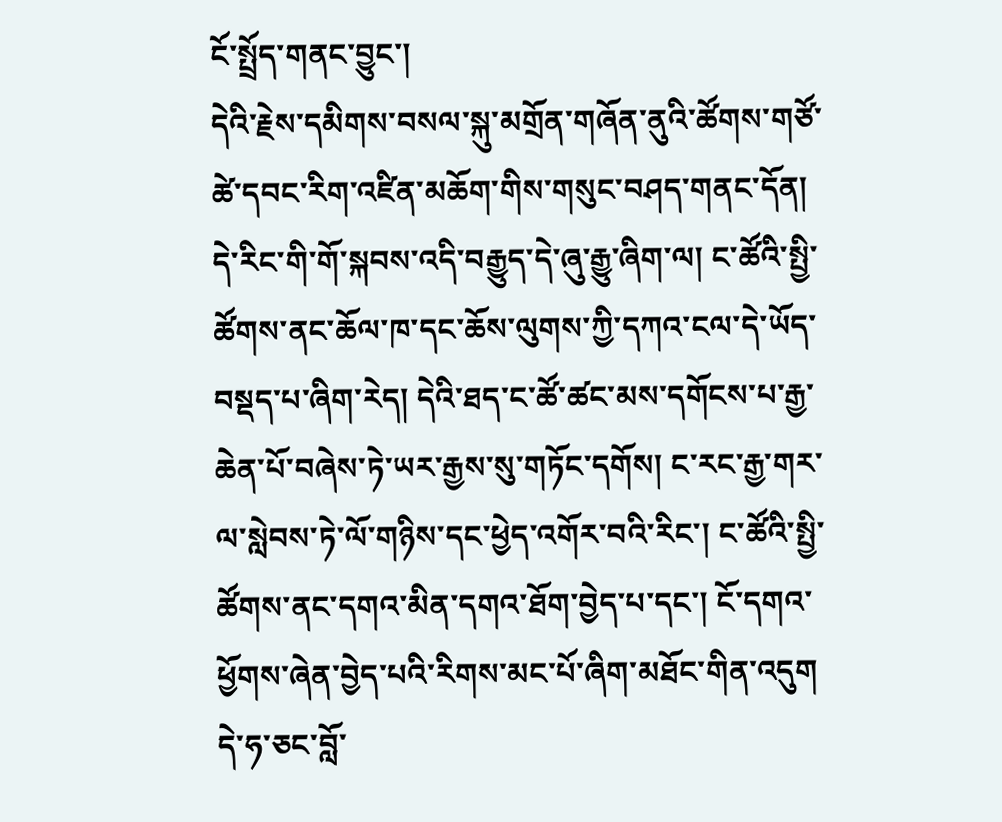ངོ་སྤྲོད་གནང་བྱུང་།
དེའི་རྗེས་དམིགས་བསལ་སྐུ་མགྲོན་གཞོན་ནུའི་ཚོགས་གཙོ་ཚེ་དབང་རིག་འཛིན་མཆོག་གིས་གསུང་བཤད་གནང་དོན། དེ་རིང་གི་གོ་སྐབས་འདི་བརྒྱུད་དེ་ཞུ་རྒྱུ་ཞིག་ལ། ང་ཚོའི་སྤྱི་ཚོགས་ནང་ཆོལ་ཁ་དང་ཆོས་ལུགས་ཀྱི་དཀའ་ངལ་དེ་ཡོད་བསྡད་པ་ཞིག་རེད། དེའི་ཐད་ང་ཚོ་ཚང་མས་དགོངས་པ་རྒྱ་ཆེན་པོ་བཞེས་ཏེ་ཡར་རྒྱས་སུ་གཏོང་དགོས། ང་རང་རྒྱ་གར་ལ་སླེབས་ཏེ་ལོ་གཉིས་དང་ཕྱེད་འགོར་བའི་རིང་། ང་ཚོའི་སྤྱི་ཚོགས་ནང་དགའ་མིན་དགའ་ཐོག་བྱེད་པ་དང་། ངོ་དགའ་ཕྱོགས་ཞེན་བྱེད་པའི་རིགས་མང་པོ་ཞིག་མཐོང་གིན་འདུག དེ་ཧ་ཅང་བློ་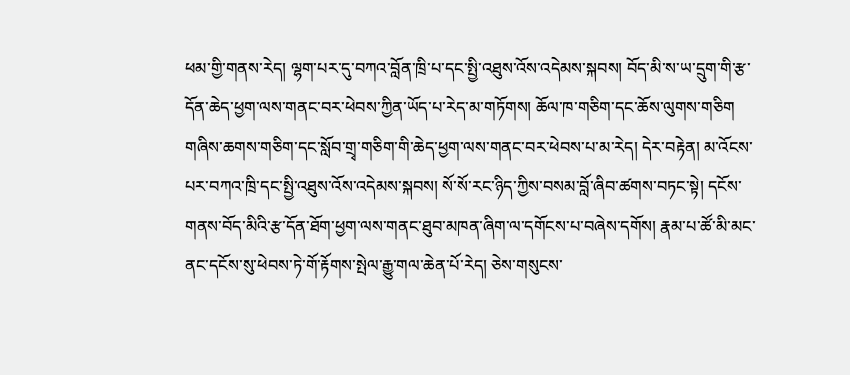ཕམ་གྱི་གནས་རེད། ལྷག་པར་དུ་བཀའ་བློན་ཁྲི་པ་དང་སྤྱི་འཐུས་འོས་འདེམས་སྐབས། བོད་མི་ས་ཡ་དྲུག་གི་རྩ་དོན་ཆེད་ཕྱག་ལས་གནང་བར་ཕེབས་ཀྱིན་ཡོད་པ་རེད་མ་གཏོགས། ཆོལ་ཁ་གཅིག་དང་ཆོས་ལུགས་གཅིག གཞིས་ཆགས་གཅིག་དང་སློབ་གྲྭ་གཅིག་གི་ཆེད་ཕྱག་ལས་གནང་བར་ཕེབས་པ་མ་རེད། དེར་བརྟེན། མ་འོངས་པར་བཀའ་ཁྲི་དང་སྤྱི་འཐུས་འོས་འདེམས་སྐབས། སོ་སོ་རང་ཉིད་ཀྱིས་བསམ་བློ་ཞིབ་ཚགས་བཏང་སྟེ། དངོས་གནས་བོད་མིའི་རྩ་དོན་ཐོག་ཕྱག་ལས་གནང་ཐུབ་མཁན་ཞིག་ལ་དགོངས་པ་བཞེས་དགོས། རྣམ་པ་ཚོ་མི་མང་ནང་དངོས་སུ་ཕེབས་ཏེ་གོ་རྟོགས་སྤེལ་རྒྱུ་གལ་ཆེན་པོ་རེད། ཅེས་གསུངས་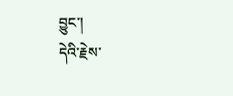བྱུང་།
དེའི་རྗེས་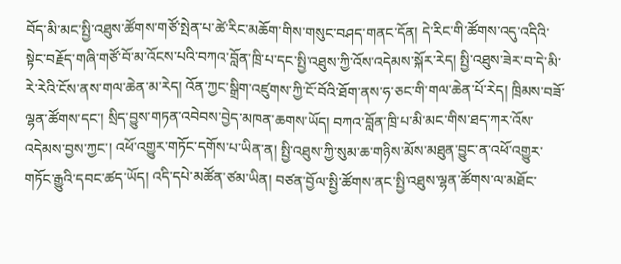བོད་མི་མང་སྤྱི་འཐུས་ཚོགས་གཙོ་སྤེན་པ་ཚེ་རིང་མཆོག་གིས་གསུང་བཤད་གནང་དོན། དེ་རིང་གི་ཚོགས་འདུ་འདིའི་སྟེང་བརྗོད་གཞི་གཙོ་བོ་མ་འོངས་པའི་བཀའ་བློན་ཁྲི་པ་དང་སྤྱི་འཐུས་ཀྱི་འོས་འདེམས་སྐོར་རེད། སྤྱི་འཐུས་ཟེར་བ་དེ་མི་རེ་རེའི་ངོས་ནས་གལ་ཆེན་མ་རེད། འོན་ཀྱང་སྒྲིག་འཛུགས་ཀྱི་ངོ་བོའི་ཐོག་ནས་ཧ་ཅང་གི་གལ་ཆེན་པོ་རེད། ཁྲིམས་བཟོ་ལྷན་ཚོགས་དང་། སྲིད་བྱུས་གཏན་འབེབས་བྱེད་མཁན་ཆགས་ཡོད། བཀའ་བློན་ཁྲི་པ་མི་མང་གིས་ཐད་ཀར་འོས་འདེམས་བྱས་ཀྱང་། འཕོ་འགྱུར་གཏོང་དགོས་པ་ཡིན་ན། སྤྱི་འཐུས་ཀྱི་སུམ་ཆ་གཉིས་མོས་མཐུན་བྱུང་ན་འཕོ་འགྱུར་གཏོང་རྒྱུའི་དབང་ཚད་ཡོད། འདི་དཔེ་མཚོན་ཙམ་ཡིན། བཙན་བྱོལ་སྤྱི་ཚོགས་ནང་སྤྱི་འཐུས་ལྷན་ཚོགས་ལ་མཐོང་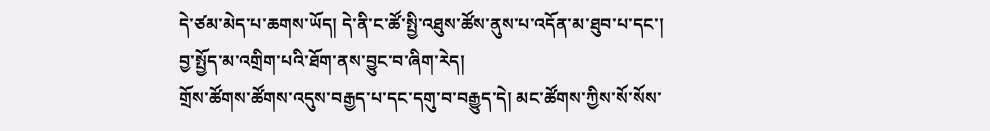དེ་ཙམ་མེད་པ་ཆགས་ཡོད། དེ་ནི་ང་ཚོ་སྤྱི་འཐུས་ཚོས་ནུས་པ་འདོན་མ་ཐུབ་པ་དང་། བྱ་སྤྱོད་མ་འགྲིག་པའི་ཐོག་ནས་བྱུང་བ་ཞིག་རེད།
གྲོས་ཚོགས་ཚོགས་འདུས་བརྒྱད་པ་དང་དགུ་བ་བརྒྱུད་དེ། མང་ཚོགས་ཀྱིས་སོ་སོས་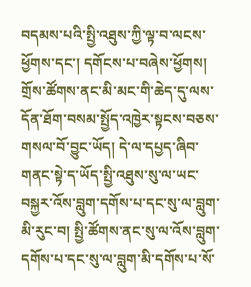བདམས་པའི་སྤྱི་འཐུས་ཀྱི་ལྟ་བ་ལངས་ཕྱོགས་དང་། དགོངས་པ་བཞེས་ཕྱོགས། གྲོས་ཚོགས་ནང་མི་མང་གི་ཆེད་དུ་ལས་དོན་ཐོག་བསམ་སྤྱོད་འཁྱེར་སྟངས་བཅས་གསལ་བོ་བྱུང་ཡོད། དེ་ལ་དཔྱད་ཞིབ་གནང་སྟེ་ད་ཡོད་སྤྱི་འཐུས་སུ་ལ་ཡང་བསྐྱར་འོས་བླུག་དགོས་པ་དང་སུ་ལ་བླུག་མི་རུང་བ། སྤྱི་ཚོགས་ནང་སུ་ལ་འོས་བླུག་དགོས་པ་དང་སུ་ལ་བླུག་མི་དགོས་པ་སོ་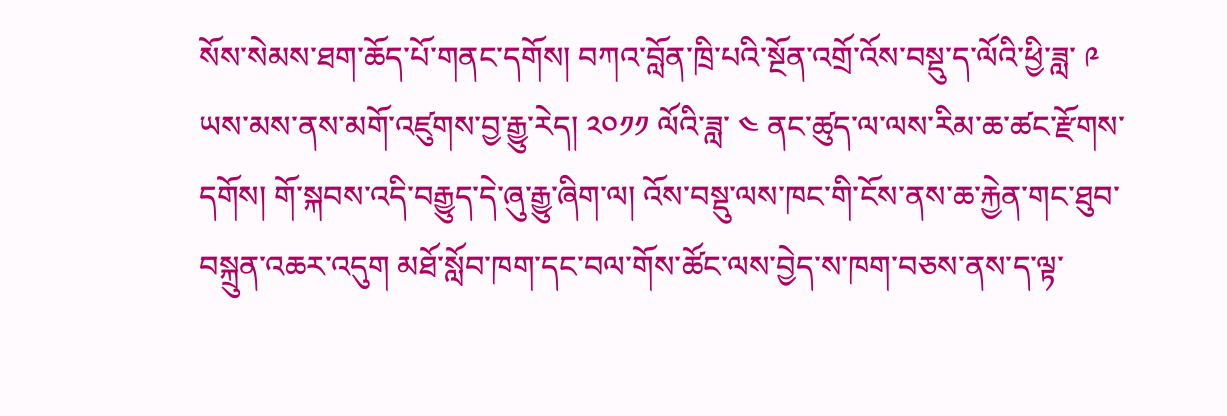སོས་སེམས་ཐག་ཆོད་པོ་གནང་དགོས། བཀའ་བློན་ཁྲི་པའི་སྔོན་འགྲོ་འོས་བསྡུ་ད་ལོའི་ཕྱི་ཟླ་ ༩ ཡས་མས་ནས་མགོ་འཛུགས་བྱ་རྒྱུ་རེད། ༢༠༡༡ ལོའི་ཟླ་ ༤ ནང་ཚུད་ལ་ལས་རིམ་ཆ་ཚང་རྫོགས་དགོས། གོ་སྐབས་འདི་བརྒྱུད་དེ་ཞུ་རྒྱུ་ཞིག་ལ། འོས་བསྡུ་ལས་ཁང་གི་ངོས་ནས་ཆ་རྐྱེན་གང་ཐུབ་བསྐྲུན་འཆར་འདུག མཐོ་སློབ་ཁག་དང་བལ་གོས་ཚོང་ལས་བྱེད་ས་ཁག་བཅས་ནས་ད་ལྟ་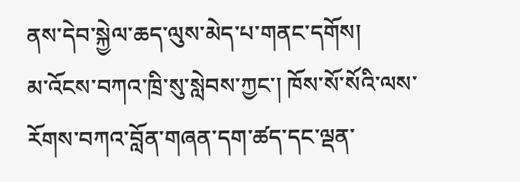ནས་དེབ་སྐྱེལ་ཆད་ལུས་མེད་པ་གནང་དགོས།
མ་འོངས་བཀའ་ཁྲི་སུ་སླེབས་ཀྱང་། ཁོས་སོ་སོའི་ལས་རོགས་བཀའ་བློན་གཞན་དག་ཚད་དང་ལྡན་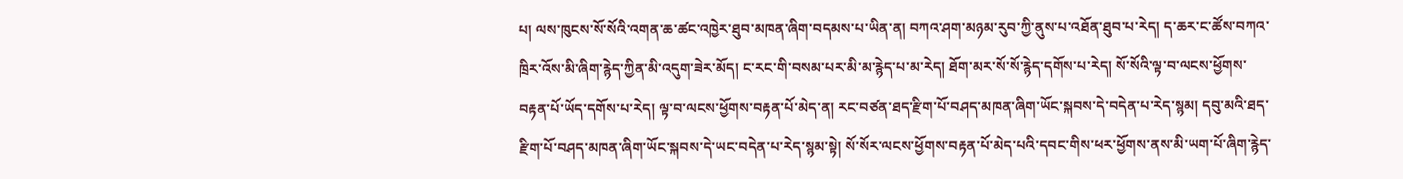པ། ལས་ཁུངས་སོ་སོའི་འགན་ཆ་ཚང་འཁྱེར་ཐུབ་མཁན་ཞིག་བདམས་པ་ཡིན་ན། བཀའ་ཤག་མཉམ་རུབ་ཀྱི་ནུས་པ་འཐོན་ཐུབ་པ་རེད། ད་ཆར་ང་ཚོས་བཀའ་ཁྲིར་འོས་མི་ཞིག་རྙེད་ཀྱིན་མི་འདུག་ཟེར་མོད། ང་རང་གི་བསམ་པར་མི་མ་རྙེད་པ་མ་རེད། ཐོག་མར་སོ་སོ་རྙེད་དགོས་པ་རེད། སོ་སོའི་ལྟ་བ་ལངས་ཕྱོགས་བརྟན་པོ་ཡོད་དགོས་པ་རེད། ལྟ་བ་ལངས་ཕྱོགས་བརྟན་པོ་མེད་ན། རང་བཙན་ཐད་རྫིག་པོ་བཤད་མཁན་ཞིག་ཡོང་སྐབས་དེ་བདེན་པ་རེད་སྙམ། དབུ་མའི་ཐད་རྫིག་པོ་བཤད་མཁན་ཞིག་ཡོང་སྐབས་དེ་ཡང་བདེན་པ་རེད་སྙམ་སྟེ། སོ་སོར་ལངས་ཕྱོགས་བརྟན་པོ་མེད་པའི་དབང་གིས་ཕར་ཕྱོགས་ནས་མི་ཡག་པོ་ཞིག་རྙེད་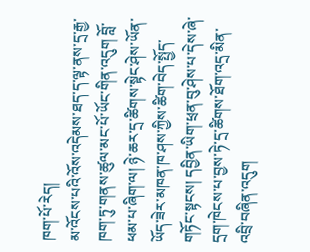ཁག་པོ་རེད།
མ་འོངས་པའི་འོས་འདེམས་ཐད་ད་ལྟ་ནས་དྲ་རྒྱ་ཁག་ཏུ་གནས་ཚུལ་མང་པོ་ཡོང་གིན་འདུག བློ་ཕམ་པ་ཞིག་ལ། ཉེ་ཆར་དྲ་ཚིགས་སྟེང་ཤེས་ཡོན་ཡོད་ཟེར་མཁན་ཁ་ཤས་ཀྱིས་ཚིག་བེད་སྤྱོད་གཏོང་སྟངས། དབྱིན་ཡིག་ཕྲན་བུ་ཤེས་པ་དེས་ཞེ་དྲག་ཁེངས་པ་བྱས་ཏེ་དྲ་ཚིགས་ཐོག་འདྲ་མིན་འབྲི་བཞིན་འདུག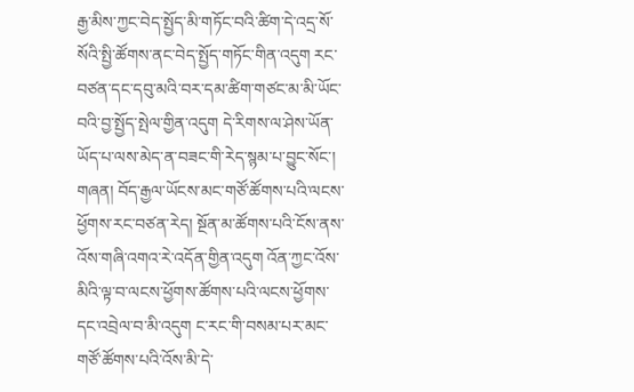རྒྱ་མིས་ཀྱང་བེད་སྤྱོད་མི་གཏོང་བའི་ཚིག་དེ་འདྲ་སོ་སོའི་སྤྱི་ཚོགས་ནང་བེད་སྤྱོད་གཏོང་གིན་འདུག རང་བཙན་དང་དབུ་མའི་བར་དམ་ཚིག་གཙང་མ་མི་ཡོང་བའི་བྱ་སྤྱོད་སྤེལ་གྱིན་འདུག དེ་རིགས་ལ་ཤེས་ཡོན་ཡོད་པ་ལས་མེད་ན་བཟང་གི་རེད་སྙམ་པ་བྱུང་སོང་། གཞན། བོད་རྒྱལ་ཡོངས་མང་གཙོ་ཚོགས་པའི་ལངས་ཕྱོགས་རང་བཙན་རེད། སྔོན་མ་ཚོགས་པའི་ངོས་ནས་འོས་གཞི་འགའ་རེ་འདོན་གྱིན་འདུག འོན་ཀྱང་འོས་མིའི་ལྟ་བ་ལངས་ཕྱོགས་ཚོགས་པའི་ལངས་ཕྱོགས་དང་འབྲེལ་བ་མི་འདུག ང་རང་གི་བསམ་པར་མང་གཙོ་ཚོགས་པའི་འོས་མི་དེ་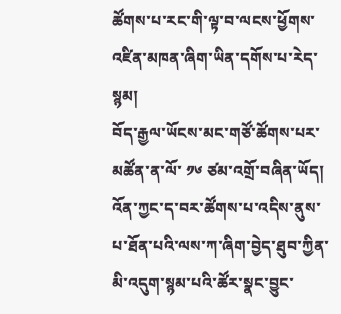ཚོགས་པ་རང་གི་ལྟ་བ་ལངས་ཕྱོགས་འཛིན་མཁན་ཞིག་ཡིན་དགོས་པ་རེད་སྙམ།
བོད་རྒྱལ་ཡོངས་མང་གཙོ་ཚོགས་པར་མཚོན་ན་ལོ་ ༡༦ ཙམ་འགྲོ་བཞིན་ཡོད། འོན་ཀྱང་ད་བར་ཚོགས་པ་འདིས་ནུས་པ་ཐོན་པའི་ལས་ཀ་ཞིག་བྱེད་ཐུབ་ཀྱིན་མི་འདུག་སྙམ་པའི་ཚོར་སྣང་བྱུང་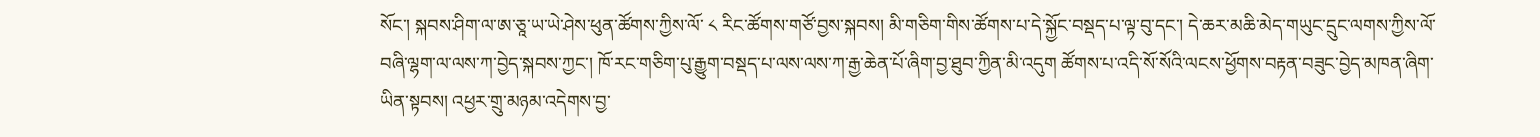སོང་། སྐབས་ཤིག་ལ་ཨ་ཅཱ་ཡ་ཡེ་ཤེས་ཕུན་ཚོགས་ཀྱིས་ལོ་ ༨ རིང་ཚོགས་གཙོ་བྱས་སྐབས། མི་གཅིག་གིས་ཚོགས་པ་དེ་སྐྱོང་བསྡད་པ་ལྟ་བུ་དང་། དེ་ཆར་མཆི་མེད་གཡུང་དྲུང་ལགས་ཀྱིས་ལོ་བཞི་ལྷག་ལ་ལས་ཀ་བྱེད་སྐབས་ཀྱང་། ཁོ་རང་གཅིག་པུ་རྒྱུག་བསྡད་པ་ལས་ལས་ཀ་རྒྱ་ཆེན་པོ་ཞིག་བྱ་ཐུབ་ཀྱིན་མི་འདུག ཚོགས་པ་འདི་སོ་སོའི་ལངས་ཕྱོགས་བརྟན་བཟུང་བྱེད་མཁན་ཞིག་ཡིན་སྟབས། འཕྱར་གྲུ་མཉམ་འདེགས་བྱ་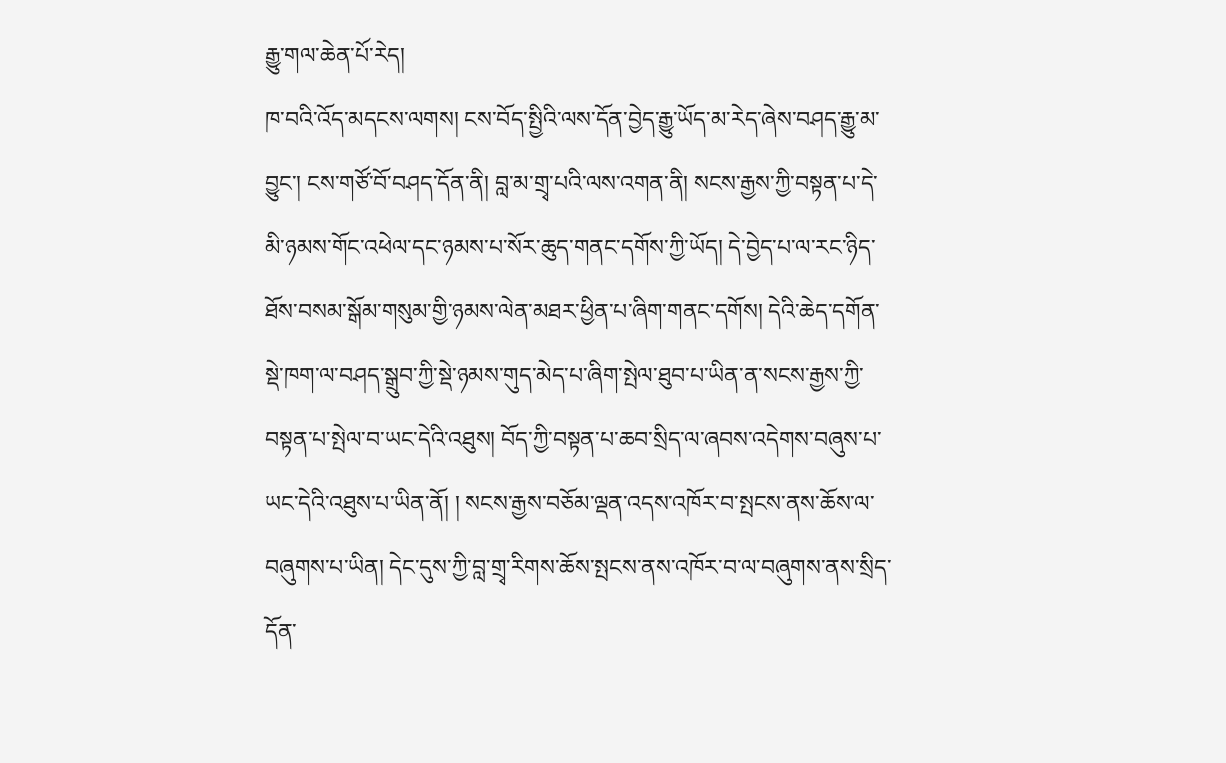རྒྱུ་གལ་ཆེན་པོ་རེད།
ཁ་བའི་འོད་མདངས་ལགས། ངས་བོད་སྤྱིའི་ལས་དོན་བྱེད་རྒྱུ་ཡོད་མ་རེད་ཞེས་བཤད་རྒྱུ་མ་བྱུང་། ངས་གཙོ་བོ་བཤད་དོན་ནི། བླ་མ་གྲྭ་པའི་ལས་འགན་ནི། སངས་རྒྱས་ཀྱི་བསྟན་པ་དེ་མི་ཉམས་གོང་འཕེལ་དང་ཉམས་པ་སོར་ཆུད་གནང་དགོས་ཀྱི་ཡོད། དེ་བྱེད་པ་ལ་རང་ཉིད་ཐོས་བསམ་སྒོམ་གསུམ་གྱི་ཉམས་ལེན་མཐར་ཕྱིན་པ་ཞིག་གནང་དགོས། དེའི་ཆེད་དགོན་སྡེ་ཁག་ལ་བཤད་སྒྲུབ་ཀྱི་སྡེ་ཉམས་གུད་མེད་པ་ཞིག་སྤེལ་ཐུབ་པ་ཡིན་ན་སངས་རྒྱས་ཀྱི་བསྟན་པ་སྤེལ་བ་ཡང་དེའི་འཐུས། བོད་ཀྱི་བསྟན་པ་ཆབ་སྲིད་ལ་ཞབས་འདེགས་བཞུས་པ་ཡང་དེའི་འཐུས་པ་ཡིན་ནོ། ། སངས་རྒྱས་བཅོམ་ལྡན་འདས་འཁོར་བ་སྤངས་ནས་ཆོས་ལ་བཞུགས་པ་ཡིན། དེང་དུས་ཀྱི་བླ་གྲྭ་རིགས་ཆོས་སྤངས་ནས་འཁོར་བ་ལ་བཞུགས་ནས་སྲིད་དོན་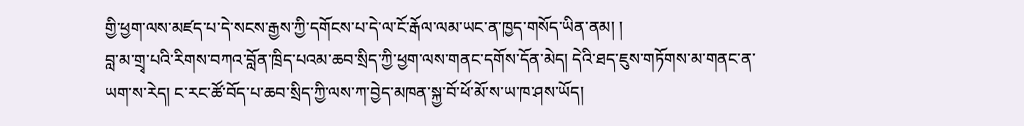གྱི་ཕྱག་ལས་མཛད་པ་དེ་སངས་རྒྱས་ཀྱི་དགོངས་པ་དེ་ལ་ངོ་རྒོལ་ལམ་ཡང་ན་ཁྱད་གསོད་ཡིན་ནམ། །
བླ་མ་གྲྭ་པའི་རིགས་བཀའ་བློན་ཁྲིད་པའམ་ཆབ་སྲིད་ཀྱི་ཕྱག་ལས་གནང་དགོས་དོན་མེད། དེའི་ཐད་ཇུས་གཏོགས་མ་གནང་ན་ཡག་ས་རེད། ང་རང་ཚོ་བོད་པ་ཆབ་སྲིད་ཀྱི་ལས་ཀ་བྱེད་མཁན་སྐྱ་བོ་ཕོ་མོ་ས་ཡ་ཁ་ཤས་ཡོད།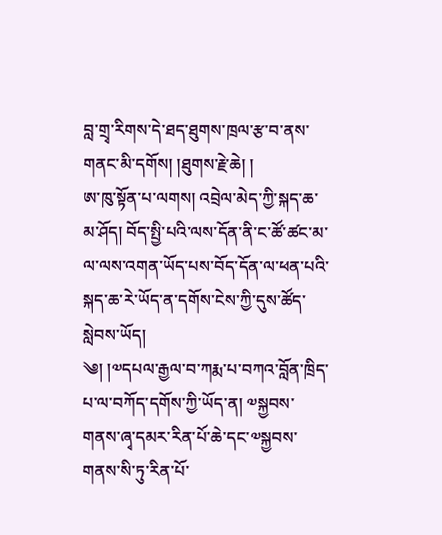བླ་གྲྭ་རིགས་དེ་ཐད་ཐུགས་ཁྲལ་རྩ་བ་ནས་གནང་མི་དགོས། །ཐུགས་རྗེ་ཆེ། །
ཨ་ཁུ་སྟོན་པ་ལགས། འབྲེལ་མེད་ཀྱི་སྐད་ཆ་མ་ཤོད། བོད་སྤྱི་པའི་ལས་དོན་ནི་ང་ཚོ་ཚང་མ་ལ་ལས་འགན་ཡོད་པས་བོད་དོན་ལ་ཕན་པའི་སྐད་ཆ་རེ་ཡོད་ན་དགོས་ངེས་ཀྱི་དུས་ཚོད་སླེབས་ཡོད།
༄། །༧དཔལ་རྒྱལ་བ་ཀརྨ་པ་བཀའ་བློན་ཁྲིད་པ་ལ་བཀོད་དགོས་ཀྱི་ཡོད་ན། ༧སྐྱབས་གནས་ཞྭ་དམར་རིན་པོ་ཆེ་དང་༧སྐྱབས་གནས་སི་ཏུ་རིན་པོ་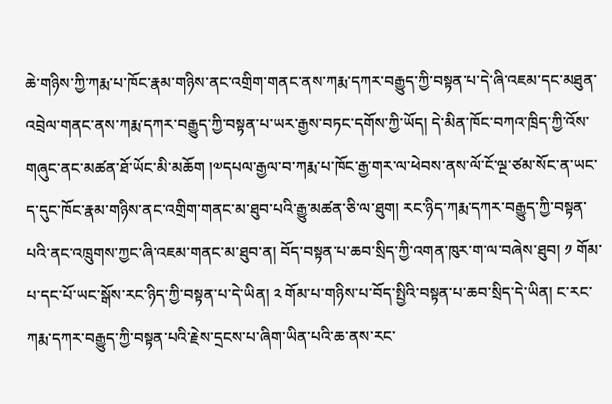ཆེ་གཉིས་ཀྱི་ཀརྨ་པ་ཁོང་རྣམ་གཉིས་ནང་འགྲིག་གནང་ནས་ཀརྨ་དཀར་བརྒྱུད་ཀྱི་བསྟན་པ་དེ་ཞི་འཇམ་དང་མཐུན་འབྲེལ་གནང་ནས་ཀརྨ་དཀར་བརྒྱུད་ཀྱི་བསྟན་པ་ཡར་རྒྱས་བཏང་དགོས་ཀྱི་ཡོད། དེ་མིན་ཁོང་བཀའ་ཁྲིད་ཀྱི་འོས་གཞུང་ནང་མཚན་ཐོ་ཡོང་མི་མཆོག །༧དཔལ་རྒྱལ་བ་ཀརྨ་པ་ཁོང་རྒྱ་གར་ལ་ཕེབས་ནས་ལོ་ངོ་ལྔ་ཙམ་སོང་ན་ཡང་ད་དུང་ཁོང་རྣམ་གཉིས་ནང་འགྲིག་གནང་མ་ཐུབ་པའི་རྒྱུ་མཚན་ཅི་ལ་ཐུག། རང་ཉིད་ཀརྨ་དཀར་བརྒྱུད་ཀྱི་བསྟན་པའི་ནང་འཁྲུགས་ཀྱང་ཞི་འཇམ་གནང་མ་ཐུབ་ན། བོད་བསྟན་པ་ཆབ་སྲིད་ཀྱི་འགན་ཁུར་ག་ལ་བཞེས་ཐུབ། ༡ གོམ་པ་དང་པོ་ཡང་སྒོས་རང་ཉིད་ཀྱི་བསྟན་པ་དེ་ཡིན། ༢ གོམ་པ་གཉིས་པ་བོད་སྤྱིའི་བསྟན་པ་ཆབ་སྲིད་དེ་ཡིན། ང་རང་ཀརྨ་དཀར་བརྒྱུད་ཀྱི་བསྟན་པའི་རྗེས་དྲངས་པ་ཞིག་ཡིན་པའི་ཆ་ནས་རང་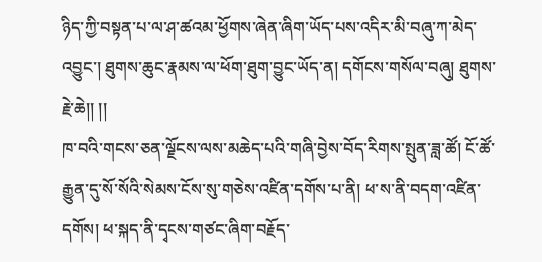ཉིད་ཀྱི་བསྟན་པ་ལ་ཤ་ཚའམ་ཕྱོགས་ཞེན་ཞིག་ཡོད་པས་འདིར་མི་བཞུ་ཀ་མེད་འབྱུང་། ཐུགས་ཆུང་རྣམས་ལ་ཕོག་ཐུག་བྱུང་ཡོད་ན། དགོངས་གསོལ་བཞུ། ཐུགས་རྗེ་ཆེ།། །།
ཁ་བའི་གངས་ཅན་ལྗོངས་ལས་མཆེད་པའི་གཞི་བྱེས་བོད་རིགས་སྤུན་ཟླ་ཚོ། ངོ་ཚོ་རྒྱུན་དུ་སོ་སོའི་སེམས་ངོས་སུ་གཅེས་འཛིན་དགོས་པ་ནི། ཕ་ས་ནི་བདག་འཛིན་དགོས། ཕ་སྐད་ནི་དྭངས་གཙང་ཞིག་བརྗོད་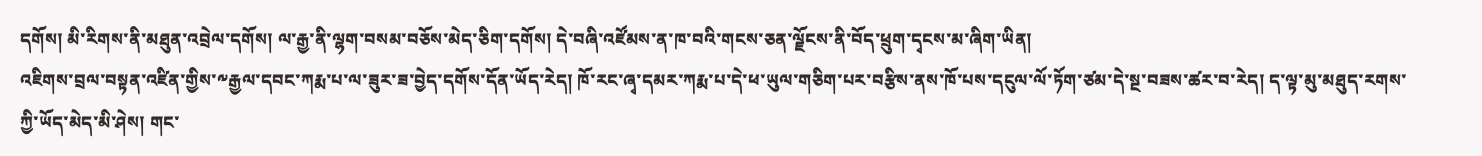དགོས། མི་རིགས་ནི་མཐུན་འབྲེལ་དགོས། ལ་རྒྱ་ནི་ལྷག་བསམ་བཅོས་མེད་ཅིག་དགོས། དེ་བཞི་འཛོམས་ན་ཁ་བའི་གངས་ཅན་ལྗོངས་ནི་བོད་ཕྲུག་དྭངས་མ་ཞིག་ཡིན།
འཇིགས་བྲལ་བསྟན་འཛིན་གྱིས་༸རྒྱལ་དབང་ཀརྨ་པ་ལ་ཟུར་ཟ་བྱེད་དགོས་དོན་ཡོད་རེད། ཁོ་རང་ཞྭ་དམར་ཀརྨ་པ་དེ་ཕ་ཡུལ་གཅིག་པར་བརྩིས་ནས་ཁོ་པས་དངུལ་ལོ་ཏོག་ཙམ་དེ་སྔ་བཟས་ཚར་བ་རེད། ད་ལྟ་མུ་མཐུད་རགས་ཀྱི་ཡོད་མེད་མི་ཤེས། གང་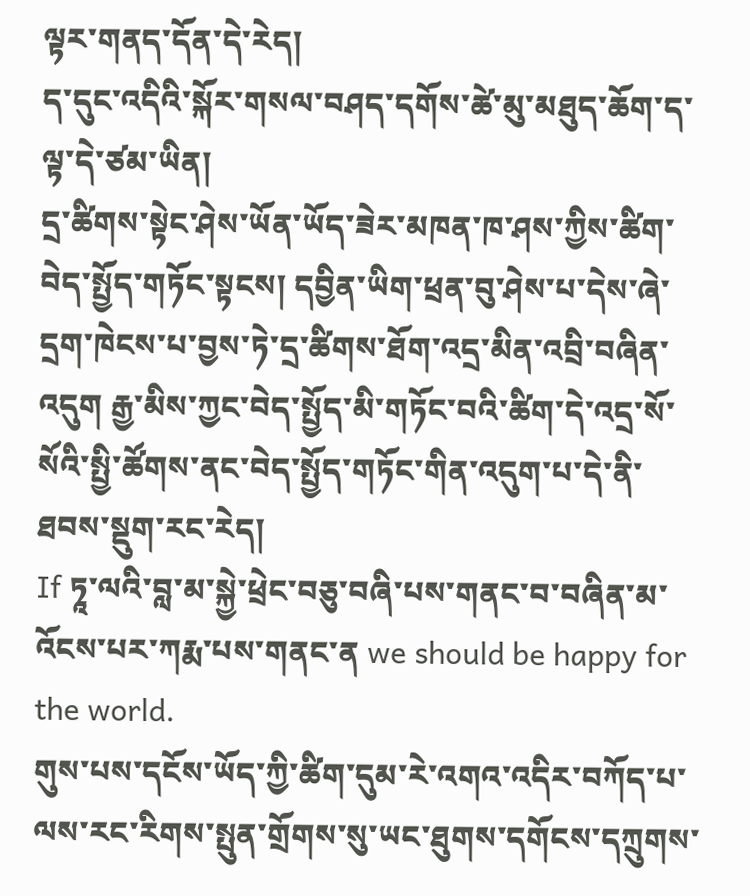ལྟར་གནད་དོན་དེ་རེད།
ད་དུང་འདིའི་སྐོར་གསལ་བཤད་དགོས་ཚེ་མུ་མཐུད་ཆོག་ད་ལྟ་དེ་ཙམ་ཡིན།
དྲ་ཚིགས་སྟེང་ཤེས་ཡོན་ཡོད་ཟེར་མཁན་ཁ་ཤས་ཀྱིས་ཚིག་བེད་སྤྱོད་གཏོང་སྟངས། དབྱིན་ཡིག་ཕྲན་བུ་ཤེས་པ་དེས་ཞེ་དྲག་ཁེངས་པ་བྱས་ཏེ་དྲ་ཚིགས་ཐོག་འདྲ་མིན་འབྲི་བཞིན་འདུག རྒྱ་མིས་ཀྱང་བེད་སྤྱོད་མི་གཏོང་བའི་ཚིག་དེ་འདྲ་སོ་སོའི་སྤྱི་ཚོགས་ནང་བེད་སྤྱོད་གཏོང་གིན་འདུག་པ་དེ་ནི་ཐབས་སྡུག་རང་རེད།
If ཏཱ་ལའི་བླ་མ་སྐྱེ་ཕྲེང་བཅུ་བཞི་པས་གནང་བ་བཞིན་མ་འོངས་པར་ཀརྨ་པས་གནང་ན we should be happy for the world.
གུས་པས་དངོས་ཡོད་ཀྱི་ཚིག་དུམ་རེ་འགའ་འདིར་བཀོད་པ་ལས་རང་རིགས་སྤུན་གྲོགས་སུ་ཡང་ཐུགས་དགོངས་དཀྲུགས་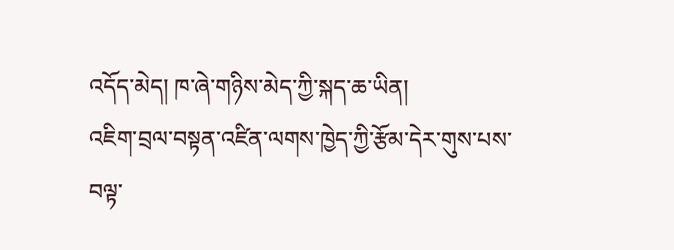འདོད་མེད། ཁ་ཞེ་གཉིས་མེད་ཀྱི་སྐད་ཆ་ཡིན།
འཇིག་བྲལ་བསྟན་འཛིན་ལགས་ཁྱེད་ཀྱི་རྩོམ་དེར་གུས་པས་བལྟ་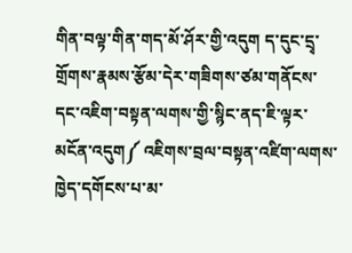གིན་བལྟ་གིན་གད་མོ་ཤོར་གྱི་འདུག ད་དུང་དྲྭ་གྲོགས་རྣམས་རྩོམ་དེར་གཟིགས་ཙམ་གནོངས་དང་འཇིག་བསྟན་ལགས་གྱི་སྙིང་ནད་ཇི་ལྟར་མངོན་འདུག༼ འཇིགས་བྲལ་བསྟན་འཛིག་ལགས་ཁྱེད་དགོངས་པ་མ་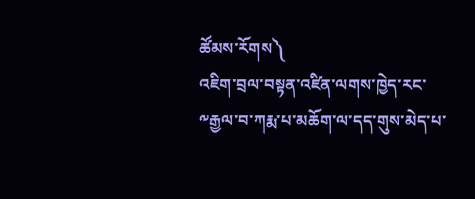ཚོམས་རོགས༽
འཇིག་བྲལ་བསྟན་འཛིན་ལགས་ཁྱེད་རང་༸རྒྱལ་བ་ཀརྨ་པ་མཆོག་ལ་དད་གུས་མེད་པ་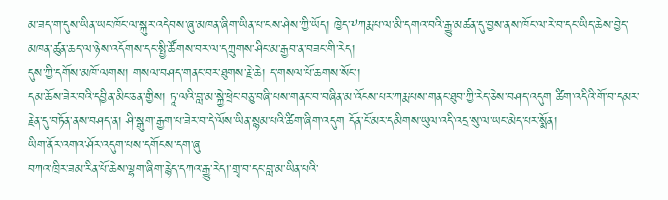མ་ཟད་ག་དུས་ཡིན་ཡང་ཁོང་ལ་སྐུར་འདེབས་ཞུ་མཁན་ཞིག་ཡིན་པ་ངས་ཤེས་ཀྱི་ཡོད། ཁྱེད་༸ཀརྨ་པ་ལ་མི་དགའ་བའི་རྒྱུ་མཚན་དུ་བྱས་ནས་ཁོང་ལ་རེ་བ་དང་ཡིད་ཆེས་བྱེད་མཁན་ཚུན་ཆད་ལ་ཉེས་འདོགས་དང་སྤྱི་ཚོགས་བར་ལ་དཀྲུགས་ཤིང་མ་རྒྱབ་ན་བཟང་གི་རེད།
དུས་ཀྱི་དགོས་མཁོ་ལགས། གསལ་བཤད་གནང་བར་ཐུགས་རྗེ་ཆེ། ད་གསལ་པོ་ཆགས་སོང་།
དམ་ཆོས་ཟེར་བའི་དབྱིན་མིང་ཅན་གྱིས། ཏཱ་ལའི་བླ་མ་སྐྱེ་ཕྲེང་བཅུ་བཞི་པས་གནང་བ་བཞིན་མ་འོངས་པར་ཀརྨ་པས་གནང་ཐུབ་ཀྱི་རེད་ཅེས་བཤད་འདུག ཚིག་འདིའི་གོ་བ་དམར་རྗེན་དུ་བཏོན་ནས་བཤད་ན། ཤི་སྒུག་རྒྱག་པ་ཟེར་བ་དེ་ལོས་ཡིན་སྙམ་པའི་ཚིག་ཞིག་འདུག དོན་ངོ་མར་དམིགས་ཡུལ་འདི་འདྲ་སུ་ལ་ཡང་མེད་པར་སྨོན།
ཡིག་ནོར་འགའ་ཤོར་འདུག་པས་དགོངས་དག་ཞུ
བཀའ་ཁྲིར་ཟམ་རིན་པོ་ཆེས་ལྷག་ཞིག་རྙེད་དཀའ་རྒྱུ་རེད།་གྲྭ་བ་དང་བླ་མ་ཡིན་པའི་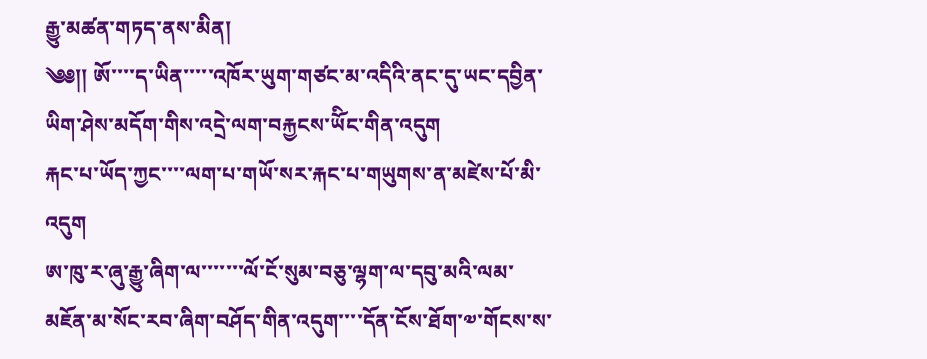རྒྱུ་མཚན་གཏད་ནས་མིན།
༄༅།། ཨོ་་་་ད་ཡིན་་་་་འཁོར་ཡུག་གཙང་མ་འདིའི་ནང་དུ་ཡང་དབྱིན་ཡིག་ཤེས་མདོག་གིས་འདྲེ་ལག་བརྐྱངས་ཡོིང་གིན་འདུག
རྐང་པ་ཡོད་ཀྱང་་་་ལག་པ་གཡོ་སར་རྐང་པ་གཡུགས་ན་མཛེས་པོ་མི་འདུག
ཨ་ཁུ་ར་ཞུ་རྒྱུ་ཞིག་ལ་་་་་་་ལོ་ངོ་སུམ་བཅུ་ལྷག་ལ་དབུ་མའི་ལམ་མཇོན་མ་སོང་རབ་ཞིག་བཤོད་གིན་འདུག་་་་དོན་ངོས་ཐོག་༧་གོངས་ས་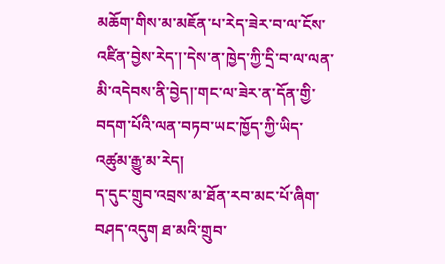མཆོག་གིས་མ་མཇོན་པ་རེད་ཟེར་བ་ལ་ངོས་འཛིན་བྱེས་རེད་།་དེས་ན་ཁྱེད་ཀྱི་དྲི་བ་ལ་ལན་མི་འདེབས་ནི་བྱེད།་གང་ལ་ཟེར་ན་དོན་གྱི་བདག་པོའི་ལན་བཏབ་ཡང་ཁྱོད་ཀྱི་ཡིད་འཚུམ་རྒྱུ་མ་རེད།
ད་དུང་གྲུབ་འབྲས་མ་ཐོན་རབ་མང་པོ་ཞིག་བཤད་འདུག ཐ་མའི་གྲུབ་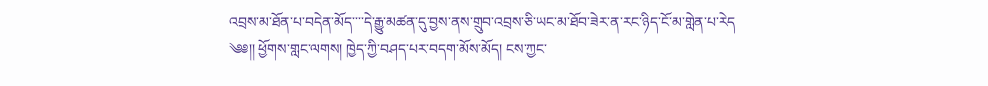འབྲས་མ་ཐོན་པ་བདེན་མོད་་་་དེ་རྒྱུ་མཚན་དུ་བྱས་ནས་གྲུབ་འབྲས་ཅི་ཡང་མ་ཐོབ་ཟེར་ན་རང་ཉིད་ངོ་མ་གླེན་པ་རེད
༄༅།། ཕྱོགས་གླང་ལགས། ཁྱེད་ཀྱི་བཤད་པར་བདག་མོས་མོད། ངས་ཀྱང་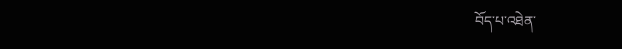བོད་པ་འཐེན་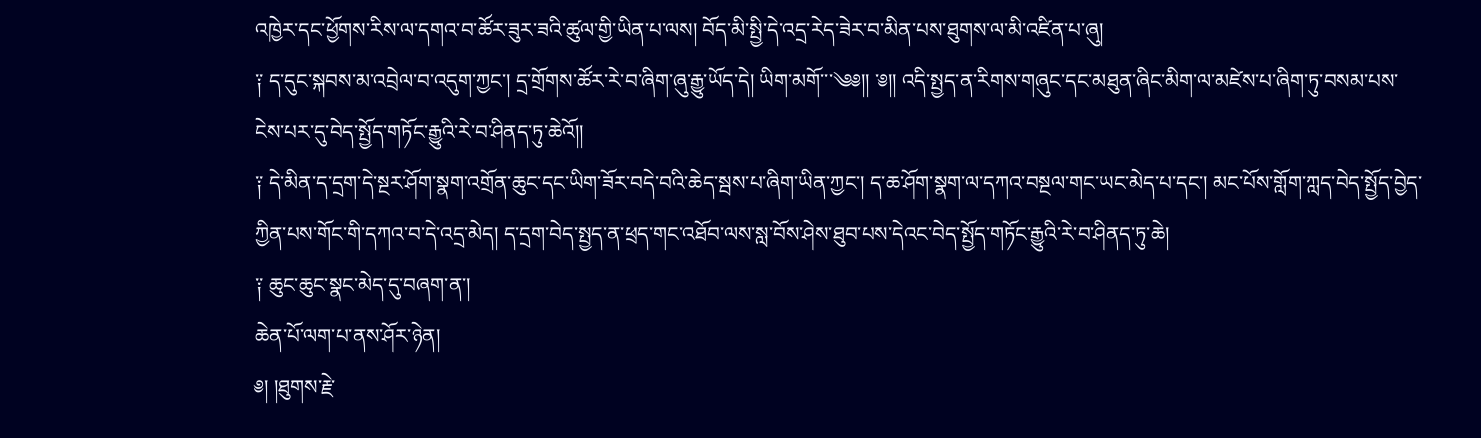འཁྱེར་དང་ཕྱོགས་རིས་ལ་དགའ་བ་ཚོར་ཟུར་ཟའི་ཚུལ་གྱི་ཡིན་པ་ལས། བོད་མི་སྤྱི་དེ་འདྲ་རེད་ཟེར་བ་མིན་པས་ཐུགས་ལ་མི་འཛིན་པ་ཞུ།
༑ ད་དུང་སྐབས་མ་འབྲེལ་བ་འདུག་ཀྱང་། དྲ་གྲོགས་ཚོར་རེ་བ་ཞིག་ཞུ་རྒྱུ་ཡོད་དེ། ཡིག་མགོ་་་༄༅།། ་༅།། འདི་སྤྱད་ན་རིགས་གཞུང་དང་མཐུན་ཞིང་མིག་ལ་མཛེས་པ་ཞིག་ཏུ་བསམ་པས་ངེས་པར་དུ་བེད་སྤྱོད་གཏོང་རྒྱུའི་རེ་བ་ཤིནད་ཏུ་ཆེའོ།།
༑ དེ་མིན་ད་དྲག་དེ་སྔར་ཤོག་སྣག་འགྲོན་ཆུང་དང་ཡིག་ཟོར་བདེ་བའི་ཆེད་སྦས་པ་ཞིག་ཡིན་ཀྱང་། ད་ཆ་ཤོག་སྣག་ལ་དཀའ་བསྔལ་གང་ཡང་མེད་པ་དང་། མང་པོས་གློག་ཀླད་བེད་སྤྱོད་བྱེད་ཀྱིན་པས་གོང་གི་དཀའ་བ་དེ་འདྲ་མེད། ད་དྲག་བེད་སྤྱད་ན་ཕྲད་གང་འཐོབ་ལས་སླ་བོས་ཤེས་ཐུབ་པས་དེའང་བེད་སྤྱོད་གཏོང་རྒྱུའི་རེ་བ་ཤིནད་ཏུ་ཆེ།
༑ ཆུང་ཆུང་སྣང་མེད་དུ་བཞག་ན་།
ཆེན་པོ་ལག་པ་ནས་ཤོར་ཉེན།
༅། །ཐུགས་རྗེ་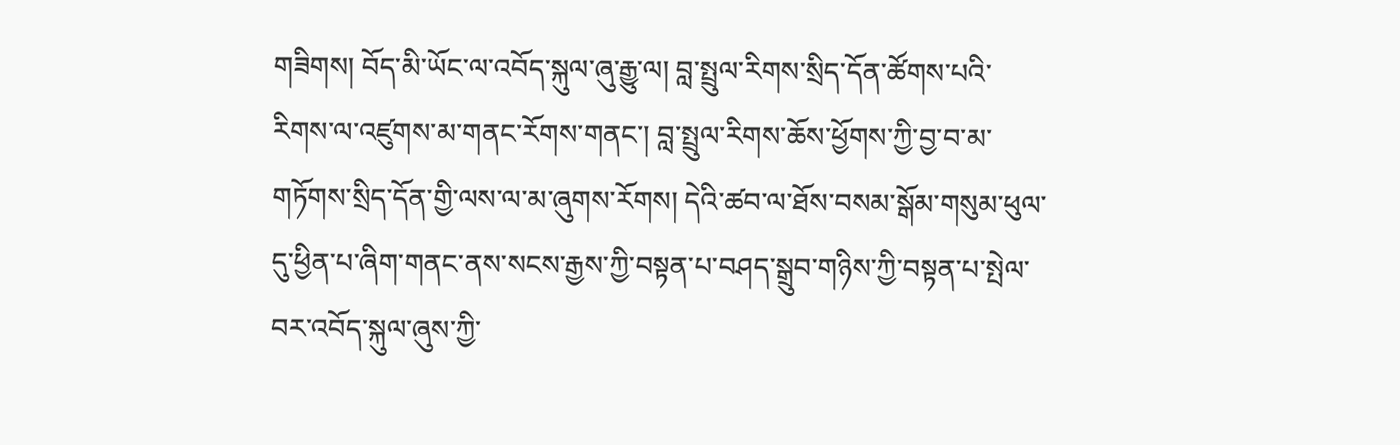གཟིགས། བོད་མི་ཡོང་ལ་འབོད་སྐུལ་ཞུ་རྒྱུ་ལ། བླ་སྤྲུལ་རིགས་སྲིད་དོན་ཚོགས་པའི་རིགས་ལ་འཛུགས་མ་གནང་རོགས་གནང་། བླ་སྤྲུལ་རིགས་ཆོས་ཕྱོགས་ཀྱི་བྱ་བ་མ་གཏོགས་སྲིད་དོན་གྱི་ལས་ལ་མ་ཞུགས་རོགས། དེའི་ཚབ་ལ་ཐོས་བསམ་སྒོམ་གསུམ་ཕུལ་དུ་ཕྱིན་པ་ཞིག་གནང་ནས་སངས་རྒྱས་ཀྱི་བསྟན་པ་བཤད་སྒྲུབ་གཉིས་ཀྱི་བསྟན་པ་སྤེལ་བར་འབོད་སྐུལ་ཞུས་ཀྱི་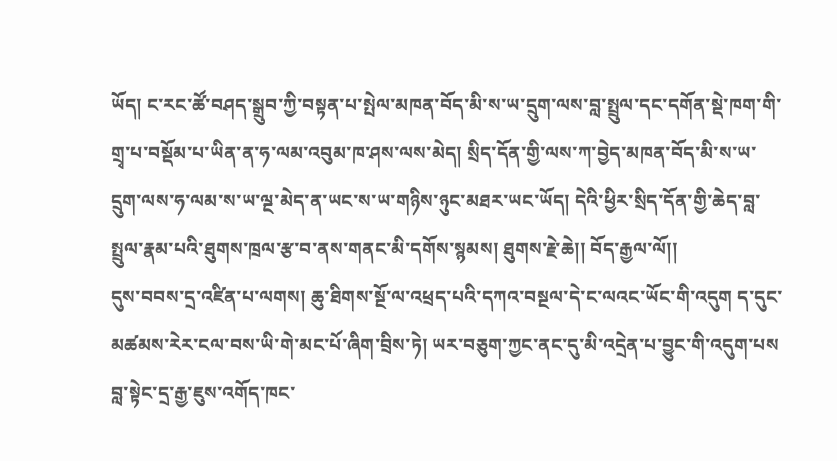ཡོད། ང་རང་ཚོ་བཤད་སྒྲུབ་ཀྱི་བསྟན་པ་སྤེལ་མཁན་བོད་མི་ས་ཡ་དྲུག་ལས་བླ་སྤྲུལ་དང་དགོན་སྡེ་ཁག་གི་གྲྭ་པ་བསྡོམ་པ་ཡིན་ན་ཧ་ལམ་འབུམ་ཁ་ཤས་ལས་མེད། སྲིད་དོན་གྱི་ལས་ཀ་བྱེད་མཁན་བོད་མི་ས་ཡ་དྲུག་ལས་ཧ་ལམ་ས་ཡ་ལྔ་མེད་ན་ཡང་ས་ཡ་གཉིས་ཉུང་མཐར་ཡང་ཡོད། དེའི་ཕྱིར་སྲིད་དོན་གྱི་ཆེད་བླ་སྤྲུལ་རྣམ་པའི་ཐུགས་ཁྲལ་རྩ་བ་ནས་གནང་མི་དགོས་སྙམས། ཐུགས་རྗེ་ཆེ།། བོད་རྒྱལ་ལོ།།
དུས་བབས་དྲ་འཛིན་པ་ལགས། ཆུ་ཐིགས་སྔོ་ལ་འཕྲད་པའི་དཀའ་བསྔལ་དེ་ང་ལའང་ཡོང་གི་འདུག ད་དུང་མཚམས་རེར་ངལ་བས་ཡི་གེ་མང་པོ་ཞིག་བྲིས་ཏེ། ཡར་བཅུག་ཀྱང་ནང་དུ་མི་འདྲེན་པ་བྱུང་གི་འདུག་པས བླ་སྟེང་དྲ་རྒྱ་ཇུས་འགོད་ཁང་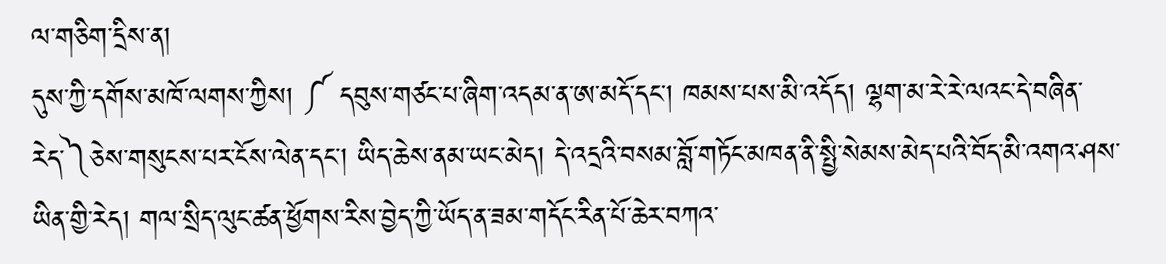ལ་གཅིག་དྲིས་ན།
དུས་ཀྱི་དགོས་མཁོ་ལགས་ཀྱིས། ༼ དབུས་གཙང་པ་ཞིག་འདམ་ན་ཨ་མདོ་དང་། ཁམས་པས་མི་འདོད། ལྷག་མ་རེ་རེ་ལའང་དེ་བཞིན་རེད་༽ཅེས་གསུངས་པར་ངོས་ལེན་དང་། ཡིད་ཆེས་ནམ་ཡང་མེད། དེ་འདྲའི་བསམ་བློ་གཏོང་མཁན་ནི་སྤྱི་སེམས་མེད་པའི་བོད་མི་འགའ་ཤས་ཡིན་གྱི་རེད། གལ་སྲིད་ལུང་ཚན་ཕྱོགས་རིས་བྱེད་ཀྱི་ཡོད་ན་ཟམ་གདོང་རིན་པོ་ཆེར་བཀའ་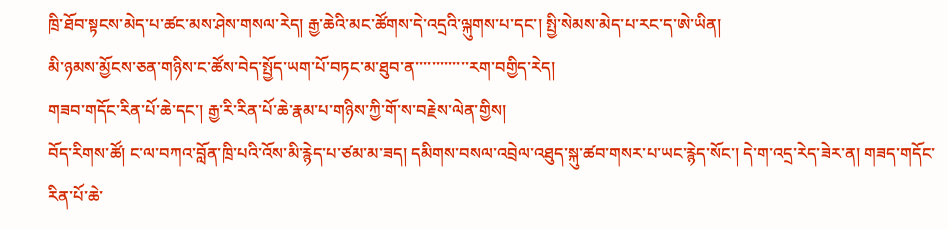ཁྲི་ཐོབ་སྟངས་མེད་པ་ཚང་མས་ཤེས་གསལ་རེད། རྒྱ་ཆེའི་མང་ཚོགས་དེ་འདྲའི་ལྐུགས་པ་དང་། སྤྱི་སེམས་མེད་པ་རང་ད་ཨེ་ཡིན།
མི་ཉམས་མྱོངས་ཅན་གཉིས་ང་ཚོས་བེད་སྤྱོད་ཡག་པོ་བཏང་མ་ཐུབ་ན་་་་་་་་་་་་་རག་བགྱིད་རེད།
གཟབ་གདོང་རིན་པོ་ཆེ་དང་། རྒྱ་རི་རིན་པོ་ཆེ་རྣམ་པ་གཉིས་ཀྱི་གོ་ས་བརྗེས་ལེན་གྱིས།
བོད་རིགས་ཚོ། ང་ལ་བཀའ་བློན་ཁྲི་པའི་འོས་མི་རྙེད་པ་ཙམ་མ་ཟད། དམིགས་བསལ་འབྲེལ་འཐུད་སྐུ་ཚབ་གསར་པ་ཡང་རྙེད་སོང་། དེ་ག་འདྲ་རེད་ཟེར་ན། གཟད་གདོང་རིན་པོ་ཆེ་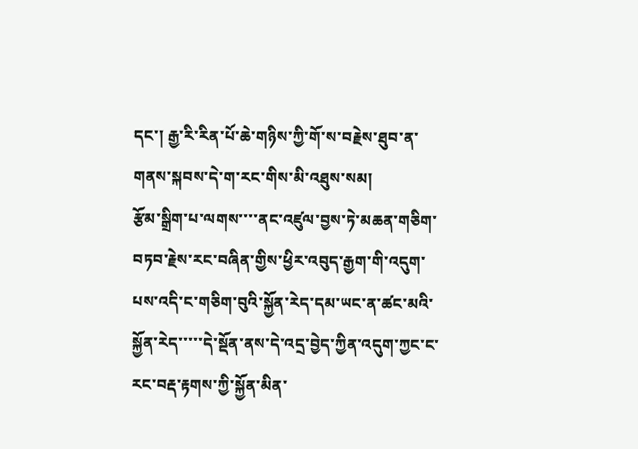དང་། རྒྱ་རི་རིན་པོ་ཆེ་གཉིས་ཀྱི་གོ་ས་བརྗེས་ཐུབ་ན་གནས་སྐབས་དེ་ག་རང་གིས་མི་འཐུས་སམ།
རྩོམ་སྒྲིག་པ་ལགས་་་་ནང་འཛུལ་བྱས་ཏེ་མཆན་གཅིག་བཏབ་རྗེས་རང་བཞིན་གྱིས་ཕྱིར་འབུད་རྒྱག་གི་འདུག་པས་འདི་ང་གཅིག་བུའི་སྐྱོན་རེད་དམ་ཡང་ན་ཚང་མའི་སྐྱོན་རེད་་་་་དེ་སྡོན་ནས་དེ་འདྲ་བྱེད་ཀྱིན་འདུག་ཀྱང་ང་རང་བརྡ་རྟགས་ཀྱི་སྐྱོན་མིན་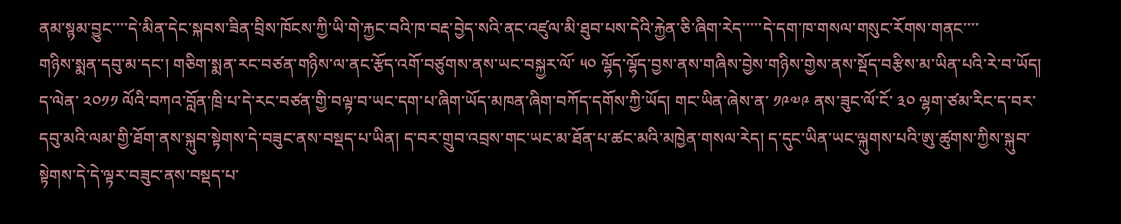ནམ་སྙམ་བྱུང་་་་དེ་མིན་དེང་སྐབས་ཟིན་བྲིས་ཁོངས་ཀྱི་ཡི་གེ་རྐྱང་བའི་ཁ་བརྡ་བྱེད་སའི་ནང་འཛུལ་མི་ཐུབ་པས་དེའི་རྐྱེན་ཅི་ཞིག་རེད་་་་་དེ་དག་ཁ་གསལ་གསུང་རོགས་གནང་་་་
གཉིས་སྨན་དབུ་མ་དང་། གཅིག་སྨན་རང་བཙན་གཉིས་ལ་ནང་རྩོད་འགོ་བཙུགས་ནས་ཡང་བསྐྱར་ལོ་ ༥༠ ལྷོད་ལྷོད་བྱས་ནས་གཞིས་བྱེས་གཉིས་གྱེས་ནས་སྡོད་བརྩིས་མ་ཡིན་པའི་རེ་བ་ཡོད།
ད་ལེན་ ༢༠༡༡ ལོའི་བཀའ་བློན་ཁྲི་པ་དེ་རང་བཙན་གྱི་བལྟ་བ་ཡང་དག་པ་ཞིག་ཡོད་མཁན་ཞིག་བཀོད་དགོས་ཀྱི་ཡོད། གང་ཡིན་ཞེས་ན་ ༡༩༧༩ ནས་ཟུང་ལོ་ངོ་ ༣༠ ལྷག་ཙམ་རིང་ད་བར་དབུ་མའི་ལམ་གྱི་ཐོག་ནས་སྐུབ་སྟེགས་དེ་བཟུང་ནས་བསྡད་པ་ཡིན། ད་བར་གྲུབ་འབྲས་གང་ཡང་མ་ཐོན་པ་ཚང་མའི་མཁྱེན་གསལ་རེད། ད་དུང་ཡིན་ཡང་ལྐུགས་པའི་ཨུ་ཚུགས་ཀྱིས་སྐུབ་སྟེགས་དེ་དེ་ལྟར་བཟུང་ནས་བསྡད་པ་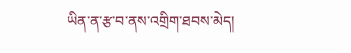ཡིན་ན་རྩ་བ་ནས་འགྲིག་ཐབས་མེད།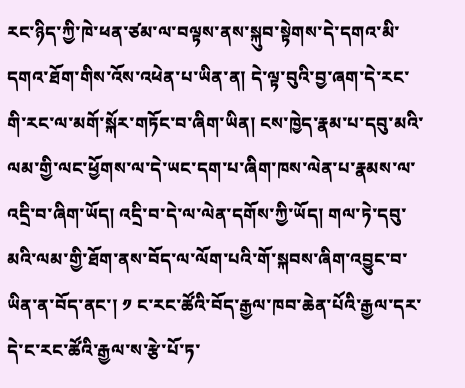རང་ཉིད་ཀྱི་ཁེ་ཕན་ཙམ་ལ་བལྟས་ནས་སྐུབ་སྟེགས་དེ་དགའ་མི་དགའ་ཐོག་གིས་འོས་འཕེན་པ་ཡིན་ན། དེ་ལྟ་བུའི་བྱ་ཞག་དེ་རང་གི་རང་ལ་མགོ་སྐོར་གཏོང་བ་ཞིག་ཡིན། ངས་ཁྱེད་རྣམ་པ་དབུ་མའི་ལམ་གྱི་ལང་ཕྱོགས་ལ་དེ་ཡང་དག་པ་ཞིག་ཁས་ལེན་པ་རྣམས་ལ་འདྲི་བ་ཞིག་ཡོད། འདྲི་བ་དེ་ལ་ལེན་དགོས་ཀྱི་ཡོད། གལ་ཏེ་དབུ་མའི་ལམ་གྱི་ཐོག་ནས་བོད་ལ་ལོག་པའི་གོ་སྐབས་ཞིག་འབྱུང་བ་ཡིན་ན་བོད་ནང་། ༡ ང་རང་ཚོའི་བོད་རྒྱལ་ཁབ་ཆེན་པོའི་རྒྱལ་དར་དེ་ང་རང་ཚོའི་རྒྱལ་ས་རྩེ་པོ་ཏ་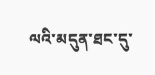ལའི་མདུན་ཐང་དུ་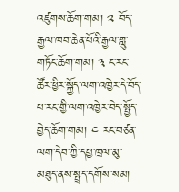འཛུགས་ཆོག་གམ། ༢ བོད་རྒྱལ་ཁབ་ཆེན་པོའི་རྒྱལ་གླུ་གཏོང་ཆོག་གམ། ༣ ང་རང་ཚོར་ཕྱིར་སྐྱོད་ལག་འཁྱེར་དེ་བོད་པ་རང་གྱི་ལག་འཁྱེར་བེད་སྤྱོད་བྱེད་ཆོག་གམ། ༤ རང་བཙན་ལག་དེབ་ཀྱི་དཔྱ་ཁྲལ་མུ་མཐུད་ནས་སྤྲད་དགོས་སམ།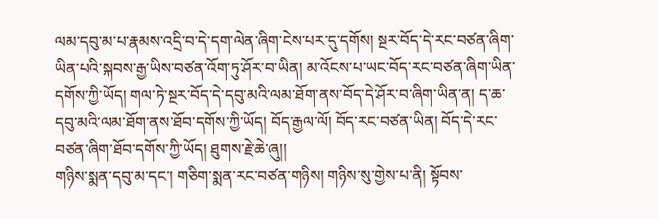ལམ་དབུ་མ་པ་རྣམས་འདྲི་བ་དེ་དག་ལེན་ཞིག་ངེས་པར་དུ་དགོས། སྔར་བོད་དེ་རང་བཙན་ཞིག་ཡིན་པའི་སྐབས་རྒྱ་ཡིས་བཙན་འོག་ཏུ་ཤོར་བ་ཡིན། མ་འོངས་པ་ཡང་བོད་རང་བཙན་ཞིག་ཡིན་དགོས་ཀྱི་ཡོད། གལ་ཏེ་སྔར་བོད་དེ་དབུ་མའི་ལམ་ཐོག་ནས་བོད་དེ་ཤོར་བ་ཞིག་ཡིན་ན། ད་ཆ་དབུ་མའི་ལམ་ཐོག་ནས་ཐོབ་དགོས་ཀྱི་ཡོད། བོད་རྒྱལ་ལོ། བོད་རང་བཙན་ཡིན། བོད་དེ་རང་བཙན་ཞིག་ཐོབ་དགོས་ཀྱི་ཡོད། ཐུགས་རྗེ་ཆེ་ཞུ།།
གཉིས་སྨན་དབུ་མ་དང་། གཅིག་སྨན་རང་བཙན་གཉིས། གཉིས་སུ་གྱེས་པ་ནི། སྟོབས་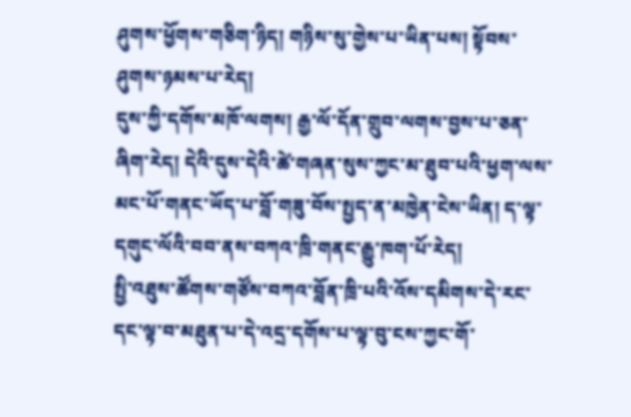ཤུགས་ཕྱོགས་གཅིག་ཉིད། གཉིས་སུ་གྱེས་པ་ཡིན་པས། སྟོབས་ཤུགས་ཉམས་པ་རེད།
དུས་ཀྱི་དགོས་མཁོ་ལགས། རྒྱ་ལོ་དོན་གྲུབ་ལགས་བྱས་པ་ཅན་ཞིག་རེད། དེའི་དུས་དེའི་ཚེ་གཞན་སུས་ཀྱང་མ་ཐུབ་པའི་ཕྱག་ལས་མང་པོ་གནང་ཡོད་པ་བློ་གཟུ་བོས་སྤྱད་ན་མཁྱེན་ངེས་ཡིན། ད་ལྟ་དགུང་ལོའི་བབ་ནས་བཀའ་ཁྲི་གནང་རྒྱུ་ཁག་པོ་རེད།
སྤྱི་འཐུས་ཚོགས་གཙོས་བཀའ་བློན་ཁྲི་པའི་འོས་དམིགས་དེ་རང་དང་ལྟ་བ་མཐུན་པ་དེ་འདྲ་དགོས་པ་ལྟ་བུ་ངས་ཀྱང་གོ་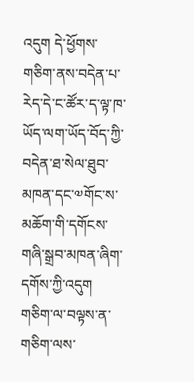འདུག དེ་ཕྱོགས་གཅིག་ནས་བདེན་པ་རེད་དེ་ང་ཚོར་ད་ལྟ་ཁ་ཡོད་ལག་ཡོད་བོད་ཀྱི་བདེན་ཐ་སེལ་ཐུབ་མཁན་དང་༧གོང་ས་མཆོག་གི་དགོངས་གཞི་སྒྲབ་མཁན་ཞིག་དགོས་ཀྱི་འདུག
གཅིག་ལ་བལྟས་ན་གཅིག་ལས་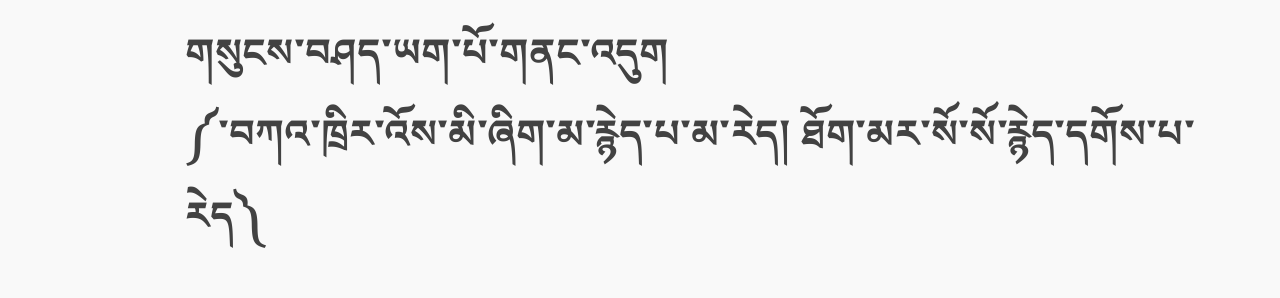གསུངས་བཤད་ཡག་པོ་གནང་འདུག
༼་བཀའ་ཁྲིར་འོས་མི་ཞིག་མ་རྙེད་པ་མ་རེད། ཐོག་མར་སོ་སོ་རྙེད་དགོས་པ་རེད༽